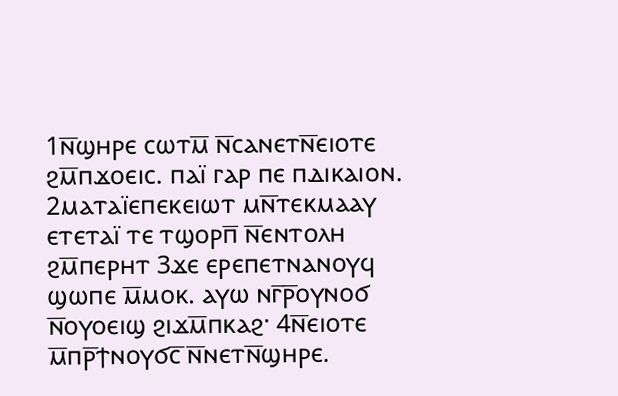1ⲛ̅ϣⲏⲣⲉ ⲥⲱⲧⲙ̅ ⲛ̅ⲥⲁⲛⲉⲧⲛ̅ⲉⲓⲟⲧⲉ ϩⲙ̅ⲡϫⲟⲉⲓⲥ. ⲡⲁⲓ̈ ⲅⲁⲣ ⲡⲉ ⲡⲇⲓⲕⲁⲓⲟⲛ. 2ⲙⲁⲧⲁⲓ̈ⲉⲡⲉⲕⲉⲓⲱⲧ ⲙⲛ̅ⲧⲉⲕⲙⲁⲁⲩ ⲉⲧⲉⲧⲁⲓ̈ ⲧⲉ ⲧϣⲟⲣⲡ̅ ⲛ̅ⲉⲛⲧⲟⲗⲏ ϩⲙ̅ⲡⲉⲣⲏⲧ 3ϫⲉ ⲉⲣⲉⲡⲉⲧⲛⲁⲛⲟⲩϥ ϣⲱⲡⲉ ⲙ̅ⲙⲟⲕ. ⲁⲩⲱ ⲛⲅ̅ⲣ̅ⲟⲩⲛⲟϭ ⲛ̅ⲟⲩⲟⲉⲓϣ ϩⲓϫⲙ̅ⲡⲕⲁϩ· 4ⲛ̅ⲉⲓⲟⲧⲉ ⲙ̅ⲡⲣ̅ϯⲛⲟⲩϭⲥ̅ ⲛ̅ⲛⲉⲧⲛ̅ϣⲏⲣⲉ.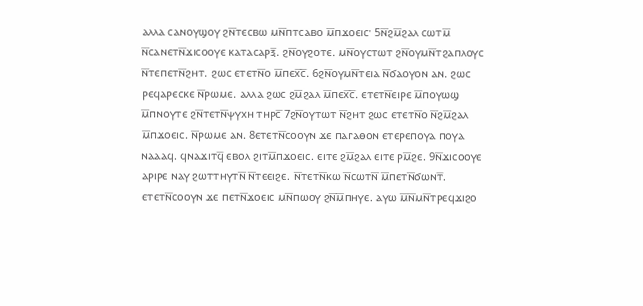ⲁⲗⲗⲁ ⲥⲁⲛⲟⲩϣⲟⲩ ϩⲛ̅ⲧⲉⲥⲃⲱ ⲙⲛ̅ⲡⲧⲥⲁⲃⲟ ⲙ̅ⲡϫⲟⲉⲓⲥ· 5ⲛ̅ϩⲙ̅ϩⲁⲗ ⲥⲱⲧⲙ̅ ⲛ̅ⲥⲁⲛⲉⲧⲛ̅ϫⲓⲥⲟⲟⲩⲉ ⲕⲁⲧⲁⲥⲁⲣⲝ̅. ϩⲛ̅ⲟⲩϩⲟⲧⲉ. ⲙⲛ̅ⲟⲩⲥⲧⲱⲧ ϩⲛ̅ⲟⲩⲙⲛ̅ⲧϩⲁⲡⲗⲟⲩⲥ ⲛ̅ⲧⲉⲡⲉⲧⲛ̅ϩⲏⲧ. ϩⲱⲥ ⲉⲧⲉⲧⲛ̅ⲟ ⲙ̅ⲡⲉⲭ̅ⲥ̅. 6ϩⲛ̅ⲟⲩⲙⲛ̅ⲧⲉⲓⲁ ⲛ̅ϭⲁⲟⲩⲟⲛ ⲁⲛ. ϩⲱⲥ ⲣⲉϥⲁⲣⲉⲥⲕⲉ ⲛ̅ⲣⲱⲙⲉ. ⲁⲗⲗⲁ ϩⲱⲥ ϩⲙ̅ϩⲁⲗ ⲙ̅ⲡⲉⲭ̅ⲥ̅. ⲉⲧⲉⲧⲛ̅ⲉⲓⲣⲉ ⲙ̅ⲡⲟⲩⲱϣ ⲙ̅ⲡⲛⲟⲩⲧⲉ ϩⲛ̅ⲧⲉⲧⲛ̅ⲯⲩⲭⲏ ⲧⲏⲣⲥ̅ 7ϩⲛ̅ⲟⲩⲧⲱⲧ ⲛ̅ϩⲏⲧ ϩⲱⲥ ⲉⲧⲉⲧⲛ̅ⲟ ⲛ̅ϩⲙ̅ϩⲁⲗ ⲙ̅ⲡϫⲟⲉⲓⲥ. ⲛ̅ⲣⲱⲙⲉ ⲁⲛ. 8ⲉⲧⲉⲧⲛ̅ⲥⲟⲟⲩⲛ ϫⲉ ⲡⲁⲅⲁⲑⲟⲛ ⲉⲧⲉⲣⲉⲡⲟⲩⲁ ⲡⲟⲩⲁ ⲛⲁⲁⲁϥ. ϥⲛⲁϫⲓⲧϥ̅ ⲉⲃⲟⲗ ϩⲓⲧⲙ̅ⲡϫⲟⲉⲓⲥ. ⲉⲓⲧⲉ ϩⲙ̅ϩⲁⲗ ⲉⲓⲧⲉ ⲣⲙ̅ϩⲉ. 9ⲛ̅ϫⲓⲥⲟⲟⲩⲉ ⲁⲣⲓⲣⲉ ⲛⲁⲩ ϩⲱⲧⲧⲏⲩⲧⲛ̅ ⲛ̅ⲧⲉⲉⲓϩⲉ. ⲛ̅ⲧⲉⲧⲛ̅ⲕⲱ ⲛ̅ⲥⲱⲧⲛ̅ ⲙ̅ⲡⲉⲧⲛ̅ϭⲱⲛⲧ̅. ⲉⲧⲉⲧⲛ̅ⲥⲟⲟⲩⲛ ϫⲉ ⲡⲉⲧⲛ̅ϫⲟⲉⲓⲥ ⲙⲛ̅ⲡⲱⲟⲩ ϩⲛ̅ⲙ̅ⲡⲏⲩⲉ. ⲁⲩⲱ ⲙ̅ⲛ̅ⲙⲛ̅ⲧⲣⲉϥϫⲓϩⲟ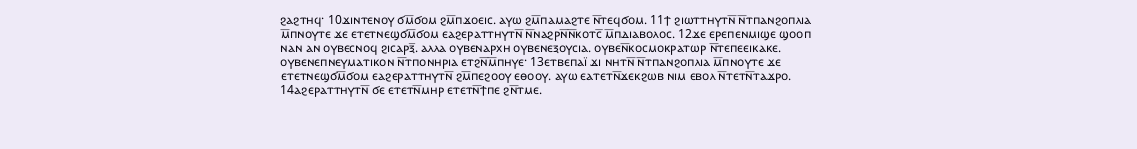ϩⲁϩⲧⲏϥ· 10ϫⲓⲛⲧⲉⲛⲟⲩ ϭⲙ̅ϭⲟⲙ ϩⲙ̅ⲡϫⲟⲉⲓⲥ. ⲁⲩⲱ ϩⲙ̅ⲡⲁⲙⲁϩⲧⲉ ⲛ̅ⲧⲉϥϭⲟⲙ. 11ϯ ϩⲓⲱⲧⲧⲏⲩⲧⲛ̅ ⲛ̅ⲧⲡⲁⲛϩⲟⲡⲗⲓⲁ ⲙ̅ⲡⲛⲟⲩⲧⲉ ϫⲉ ⲉⲧⲉⲧⲛⲉϣϭⲙ̅ϭⲟⲙ ⲉⲁϩⲉⲣⲁⲧⲧⲏⲩⲧⲛ̅ ⲛ̅ⲛⲁϩⲣⲛ̅ⲛ̅ⲕⲟⲧⲥ̅ ⲙ̅ⲡⲇⲓⲁⲃⲟⲗⲟⲥ. 12ϫⲉ ⲉⲣⲉⲡⲉⲛⲙⲓϣⲉ ϣⲟⲟⲡ ⲛⲁⲛ ⲁⲛ ⲟⲩⲃⲉⲥⲛⲟϥ ϩⲓⲥⲁⲣⲝ̅. ⲁⲗⲗⲁ ⲟⲩⲃⲉⲛⲁⲣⲭⲏ ⲟⲩⲃⲉⲛⲉⲝⲟⲩⲥⲓⲁ. ⲟⲩⲃⲉⲛ̅ⲕⲟⲥⲙⲟⲕⲣⲁⲧⲱⲣ ⲛ̅ⲧⲉⲡⲉⲉⲓⲕⲁⲕⲉ. ⲟⲩⲃⲉⲛⲉⲡⲛⲉⲩⲙⲁⲧⲓⲕⲟⲛ ⲛ̅ⲧⲡⲟⲛⲏⲣⲓⲁ ⲉⲧϩⲛ̅ⲙ̅ⲡⲏⲩⲉ· 13ⲉⲧⲃⲉⲡⲁⲓ̈ ϫⲓ ⲛⲏⲧⲛ̅ ⲛ̅ⲧⲡⲁⲛϩⲟⲡⲗⲓⲁ ⲙ̅ⲡⲛⲟⲩⲧⲉ ϫⲉ ⲉⲧⲉⲧⲛⲉϣϭⲙ̅ϭⲟⲙ ⲉⲁϩⲉⲣⲁⲧⲧⲏⲩⲧⲛ̅ ϩⲙ̅ⲡⲉϩⲟⲟⲩ ⲉⲑⲟⲟⲩ. ⲁⲩⲱ ⲉⲁⲧⲉⲧⲛ̅ϫⲉⲕϩⲱⲃ ⲛⲓⲙ ⲉⲃⲟⲗ ⲛ̅ⲧⲉⲧⲛ̅ⲧⲁϫⲣⲟ. 14ⲁϩⲉⲣⲁⲧⲧⲏⲩⲧⲛ̅ ϭⲉ ⲉⲧⲉⲧⲛ̅ⲙⲏⲣ ⲉⲧⲉⲧⲛ̅ϯⲡⲉ ϩⲛ̅ⲧⲙⲉ.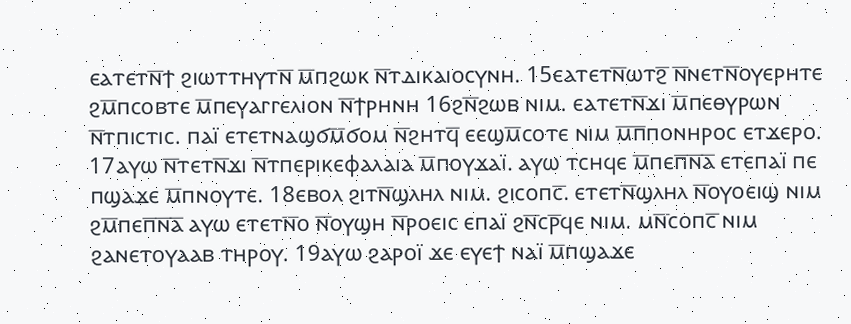ⲉⲁⲧⲉⲧⲛ̅ϯ ϩⲓⲱⲧⲧⲏⲩⲧⲛ̅ ⲙ̅ⲡϩⲱⲕ ⲛ̅ⲧⲇⲓⲕⲁⲓⲟⲥⲩⲛⲏ. 15ⲉⲁⲧⲉⲧⲛ̅ⲱⲧϩ̅ ⲛ̅ⲛⲉⲧⲛ̅ⲟⲩⲉⲣⲏⲧⲉ ϩⲙ̅ⲡⲥⲟⲃⲧⲉ ⲙ̅ⲡⲉⲩⲁⲅⲅⲉⲗⲓⲟⲛ ⲛ̅ϯⲣⲏⲛⲏ 16ϩⲛ̅ϩⲱⲃ ⲛⲓⲙ. ⲉⲁⲧⲉⲧⲛ̅ϫⲓ ⲙ̅ⲡⲉⲑⲩⲣⲱⲛ ⲛ̅ⲧⲡⲓⲥⲧⲓⲥ. ⲡⲁⲓ̈ ⲉⲧⲉⲧⲛⲁϣϭⲙ̅ϭⲟⲙ ⲛ̅ϩⲏⲧϥ̅ ⲉⲉϣⲙ̅ⲥⲟⲧⲉ ⲛⲓⲙ ⲙ̅ⲡ̅ⲡⲟⲛⲏⲣⲟⲥ ⲉⲧϫⲉⲣⲟ. 17ⲁⲩⲱ ⲛ̅ⲧⲉⲧⲛ̅ϫⲓ ⲛ̅ⲧⲡⲉⲣⲓⲕⲉⲫⲁⲗⲁⲓⲁ ⲙ̅ⲡⲟⲩϫⲁⲓ̈. ⲁⲩⲱ ⲧⲥⲏϥⲉ ⲙ̅ⲡⲉⲡ̅ⲛ̅ⲁ̅ ⲉⲧⲉⲡⲁⲓ̈ ⲡⲉ ⲡϣⲁϫⲉ ⲙ̅ⲡⲛⲟⲩⲧⲉ. 18ⲉⲃⲟⲗ ϩⲓⲧⲛ̅ϣⲗⲏⲗ ⲛⲓⲙ. ϩⲓⲥⲟⲡⲥ̅. ⲉⲧⲉⲧⲛ̅ϣⲗⲏⲗ ⲛ̅ⲟⲩⲟⲉⲓϣ ⲛⲓⲙ ϩⲙ̅ⲡⲉⲡ̅ⲛ̅ⲁ̅ ⲁⲩⲱ ⲉⲧⲉⲧⲛ̅ⲟ ⲛ̅ⲟⲩϣⲏ ⲛ̅ⲣⲟⲉⲓⲥ ⲉⲡⲁⲓ̈ ϩⲛ̅ⲥⲣ̅ϥⲉ ⲛⲓⲙ. ⲙⲛ̅ⲥⲟⲡⲥ̅ ⲛⲓⲙ ϩⲁⲛⲉⲧⲟⲩⲁⲁⲃ ⲧⲏⲣⲟⲩ. 19ⲁⲩⲱ ϩⲁⲣⲟⲓ̈ ϫⲉ ⲉⲩⲉϯ ⲛⲁⲓ̈ ⲙ̅ⲡϣⲁϫⲉ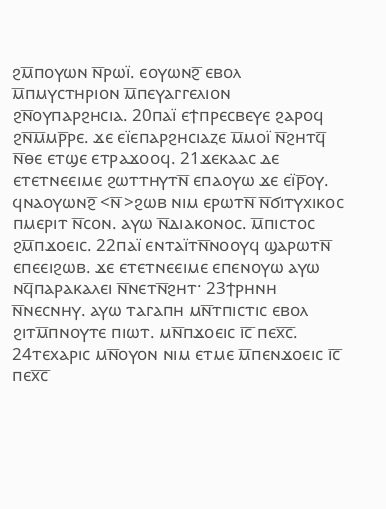ϩⲙ̅ⲡⲟⲩⲱⲛ ⲛ̅ⲣⲱⲓ̈. ⲉⲟⲩⲱⲛϩ̅ ⲉⲃⲟⲗ ⲙ̅ⲡⲙⲩⲥⲧⲏⲣⲓⲟⲛ ⲙ̅ⲡⲉⲩⲁⲅⲅⲉⲗⲓⲟⲛ ϩⲛ̅ⲟⲩⲡⲁⲣϩⲏⲥⲓⲁ. 20ⲡⲁⲓ̈ ⲉϯⲡⲣⲉⲥⲃⲉⲩⲉ ϩⲁⲣⲟϥ ϩⲛ̅ⲙ̅ⲙⲣ̅ⲣⲉ. ϫⲉ ⲉⲓ̈ⲉⲡⲁⲣϩⲏⲥⲓⲁⲍⲉ ⲙ̅ⲙⲟⲓ̈ ⲛ̅ϩⲏⲧϥ̅ ⲛ̅ⲑⲉ ⲉⲧϣⲉ ⲉⲧⲣⲁϫⲟⲟϥ. 21ϫⲉⲕⲁⲁⲥ ⲇⲉ ⲉⲧⲉⲧⲛⲉⲉⲓⲙⲉ ϩⲱⲧⲧⲏⲩⲧⲛ̅ ⲉⲡⲁⲟⲩⲱ ϫⲉ ⲉⲓ̈ⲣ̅ⲟⲩ. ϥⲛⲁⲟⲩⲱⲛϩ̅ <ⲛ̅>ϩⲱⲃ ⲛⲓⲙ ⲉⲣⲱⲧⲛ̅ ⲛ̅ϭⲓⲧⲩⲭⲓⲕⲟⲥ ⲡⲙⲉⲣⲓⲧ ⲛ̅ⲥⲟⲛ. ⲁⲩⲱ ⲛ̅ⲇⲓⲁⲕⲟⲛⲟⲥ. ⲙ̅ⲡⲓⲥⲧⲟⲥ ϩⲙ̅ⲡϫⲟⲉⲓⲥ. 22ⲡⲁⲓ̈ ⲉⲛⲧⲁⲓ̈ⲧⲛ̅ⲛⲟⲟⲩϥ ϣⲁⲣⲱⲧⲛ̅ ⲉⲡⲉⲉⲓϩⲱⲃ. ϫⲉ ⲉⲧⲉⲧⲛⲉⲉⲓⲙⲉ ⲉⲡⲉⲛⲟⲩⲱ ⲁⲩⲱ ⲛϥ̅ⲡⲁⲣⲁⲕⲁⲗⲉⲓ ⲛ̅ⲛⲉⲧⲛ̅ϩⲏⲧ· 23ϯⲣⲏⲛⲏ ⲛ̅ⲛⲉⲥⲛⲏⲩ. ⲁⲩⲱ ⲧⲁⲅⲁⲡⲏ ⲙⲛ̅ⲧⲡⲓⲥⲧⲓⲥ ⲉⲃⲟⲗ ϩⲓⲧⲙ̅ⲡⲛⲟⲩⲧⲉ ⲡⲓⲱⲧ. ⲙⲛ̅ⲡϫⲟⲉⲓⲥ ⲓ̅ⲥ̅ ⲡⲉⲭ̅ⲥ̅. 24ⲧⲉⲭⲁⲣⲓⲥ ⲙⲛ̅ⲟⲩⲟⲛ ⲛⲓⲙ ⲉⲧⲙⲉ ⲙ̅ⲡⲉⲛϫⲟⲉⲓⲥ ⲓ̅ⲥ̅ ⲡⲉⲭ̅ⲥ̅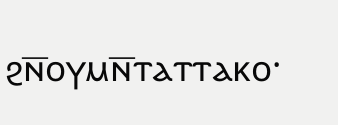ϩⲛ̅ⲟⲩⲙⲛ̅ⲧⲁⲧⲧⲁⲕⲟ·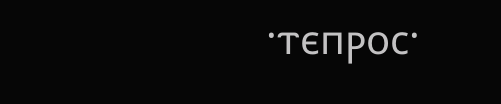·ⲧⲉⲡⲣⲟⲥ·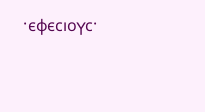·ⲉⲫⲉⲥⲓⲟⲩⲥ·